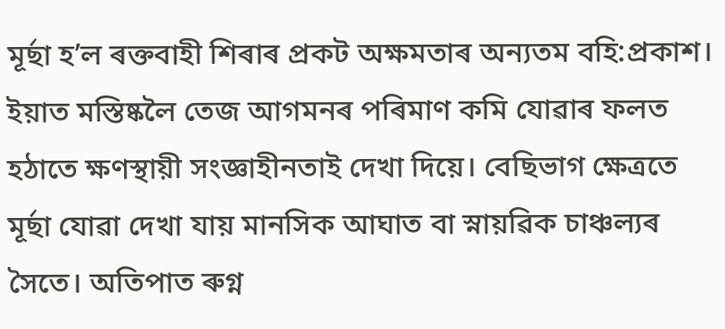মূৰ্ছা হ’ল ৰক্তবাহী শিৰাৰ প্ৰকট অক্ষমতাৰ অন্যতম বহি:প্ৰকাশ। ইয়াত মস্তিষ্কলৈ তেজ আগমনৰ পৰিমাণ কমি যোৱাৰ ফলত হঠাতে ক্ষণস্থায়ী সংজ্ঞাহীনতাই দেখা দিয়ে। বেছিভাগ ক্ষেত্ৰতে মূৰ্ছা যোৱা দেখা যায় মানসিক আঘাত বা স্নায়ৱিক চাঞ্চল্যৰ সৈতে। অতিপাত ৰুগ্ন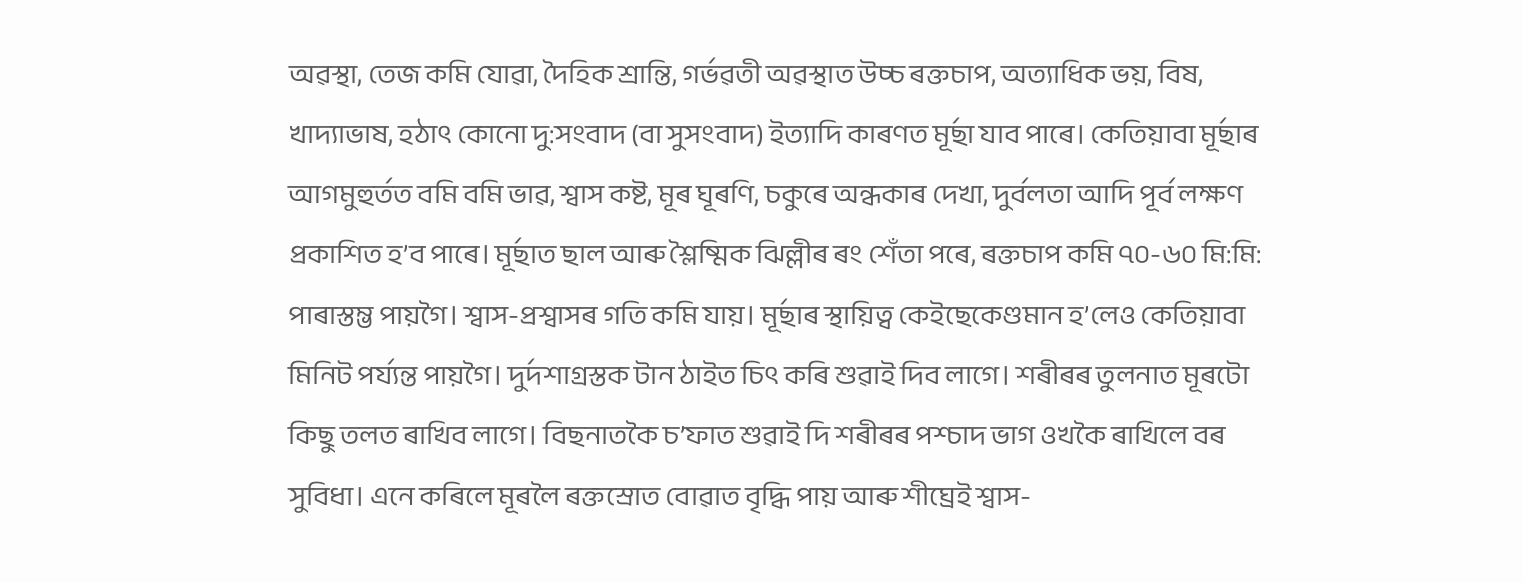অৱস্থা, তেজ কমি যোৱা, দৈহিক শ্ৰান্তি, গৰ্ভৱতী অৱস্থাত উচ্চ ৰক্তচাপ, অত্যাধিক ভয়, বিষ, খাদ্যাভাষ, হঠাৎ কোনো দু:সংবাদ (বা সুসংবাদ) ইত্যাদি কাৰণত মূৰ্ছা যাব পাৰে। কেতিয়াবা মূৰ্ছাৰ আগমুহুৰ্তত বমি বমি ভাৱ, শ্বাস কষ্ট, মূৰ ঘূৰণি, চকুৰে অন্ধকাৰ দেখা, দুৰ্বলতা আদি পূৰ্ব লক্ষণ প্ৰকাশিত হ’ব পাৰে। মূৰ্ছাত ছাল আৰু শ্লৈষ্মিক ঝিল্লীৰ ৰং শেঁতা পৰে, ৰক্তচাপ কমি ৭০-৬০ মি:মি: পাৰাস্তম্ভ পায়গৈ। শ্বাস-প্ৰশ্বাসৰ গতি কমি যায়। মূৰ্ছাৰ স্থায়িত্ব কেইছেকেণ্ডমান হ’লেও কেতিয়াবা মিনিট পৰ্য্যন্ত পায়গৈ। দুৰ্দশাগ্ৰস্তক টান ঠাইত চিৎ কৰি শুৱাই দিব লাগে। শৰীৰৰ তুলনাত মূৰটো কিছু তলত ৰাখিব লাগে। বিছনাতকৈ চ’ফাত শুৱাই দি শৰীৰৰ পশ্চাদ ভাগ ওখকৈ ৰাখিলে বৰ সুবিধা। এনে কৰিলে মূৰলৈ ৰক্তস্ৰোত বোৱাত বৃদ্ধি পায় আৰু শীঘ্ৰেই শ্বাস-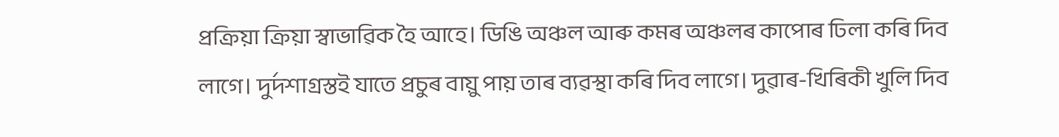প্ৰক্ৰিয়া ক্ৰিয়া স্বাভাৱিক হৈ আহে। ডিঙি অঞ্চল আৰু কমৰ অঞ্চলৰ কাপোৰ ঢিলা কৰি দিব লাগে। দুৰ্দশাগ্ৰস্তই যাতে প্ৰচুৰ বায়ু পায় তাৰ ব্যৱস্থা কৰি দিব লাগে। দুৱাৰ-খিৰিকী খুলি দিব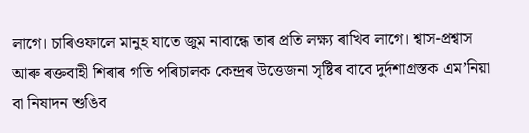লাগে। চাৰিওফালে মানুহ যাতে জুম নাবান্ধে তাৰ প্ৰতি লক্ষ্য ৰাখিব লাগে। শ্বাস-প্ৰশ্বাস আৰু ৰক্তবাহী শিৰাৰ গতি পৰিচালক কেন্দ্ৰৰ উত্তেজনা সৃষ্টিৰ বাবে দুৰ্দশাগ্ৰস্তক এম’নিয়া বা নিষাদন শুঙিব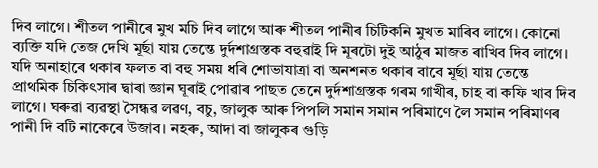দিব লাগে। শীতল পানীৰে মুখ মচি দিব লাগে আৰু শীতল পানীৰ চিটিকনি মুখত মাৰিব লাগে। কোনো ব্যক্তি যদি তেজ দেখি মূৰ্ছা যায় তেন্তে দুৰ্দশাগ্ৰস্তক বহুৱাই দি মূৰটো দুই আঠুৰ মাজত ৰাখিব দিব লাগে। যদি অনাহাৰে থকাৰ ফলত বা বহু সময় ধৰি শোভাযাত্ৰা বা অনশনত থকাৰ বাবে মূৰ্ছা যায় তেন্তে প্ৰাথমিক চিকিৎসাৰ দ্বাৰা জ্ঞান ঘূৰাই পোৱাৰ পাছত তেনে দুৰ্দশাগ্ৰস্তক গৰম গাখীৰ, চাহ বা কফি খাব দিব লাগে। ঘৰুৱা ব্যৱস্থা সৈন্ধৱ লৱণ, বচু, জালুক আৰু পিপলি সমান সমান পৰিমাণে লৈ সমান পৰিমাণৰ পানী দি বটি নাকেৰে উজাব। নহৰু, আদা বা জালুকৰ গুড়ি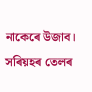নাকেৰে উজাব। সৰিয়হৰ তেলৰ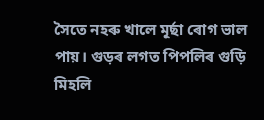সৈতে নহৰু খালে মূৰ্ছা ৰোগ ভাল পায়। গুড়ৰ লগত পিপলিৰ গুড়ি মিহলি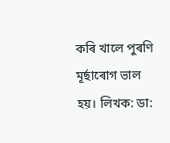কৰি খালে পুৰণি মূৰ্ছাৰোগ ভাল হয়। লিখক: ডা: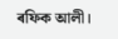ৰফিক আলী।